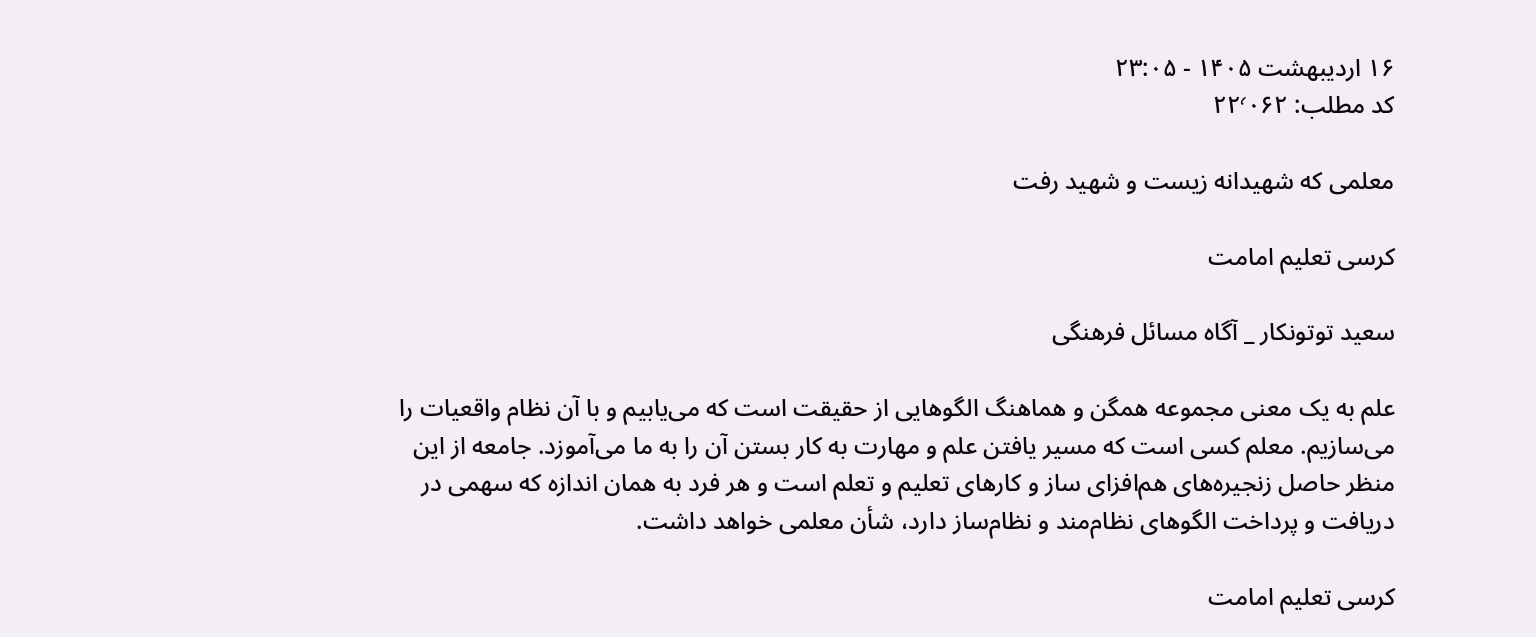۱۶ اردیبهشت ۱۴۰۵ - ۲۳:۰۵
کد مطلب: ۲۲٬۰۶۲

معلمی که شهیدانه زیست و شهید رفت

کرسی تعلیم امامت

سعید توتونکار _ آگاه مسائل فرهنگی

علم به یک معنی مجموعه همگن و هماهنگ الگوهایی از حقیقت است که می‌یابیم و با آن نظام واقعیات را می‌سازیم. معلم کسی است که مسیر یافتن علم و مهارت به کار بستن آن را به ما می‌آموزد. جامعه از این منظر حاصل زنجیره‌های هم‌افزای ساز و کارهای تعلیم و تعلم است و هر فرد به همان اندازه که سهمی در دریافت و پرداخت الگوهای نظام‌مند و نظام‌ساز دارد، شأن معلمی خواهد داشت.

کرسی تعلیم امامت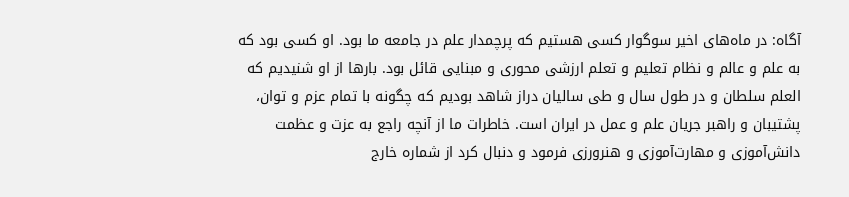آگاه: در ماه‌های اخیر سوگوار کسی هستیم که پرچمدار علم در جامعه ما بود. او کسی بود که به علم و عالم و نظام تعلیم و تعلم ارزشی محوری و مبنایی قائل بود. بارها از او شنیدیم که العلم سلطان و در طول سال و طی سالیان دراز شاهد بودیم که چگونه با تمام عزم و توان، پشتیبان و راهبر جریان علم و عمل در ایران است. خاطرات ما از آنچه راجع به عزت و عظمت دانش‌آموزی و مهارت‌آموزی و هنرورزی فرمود و دنبال کرد از شماره خارج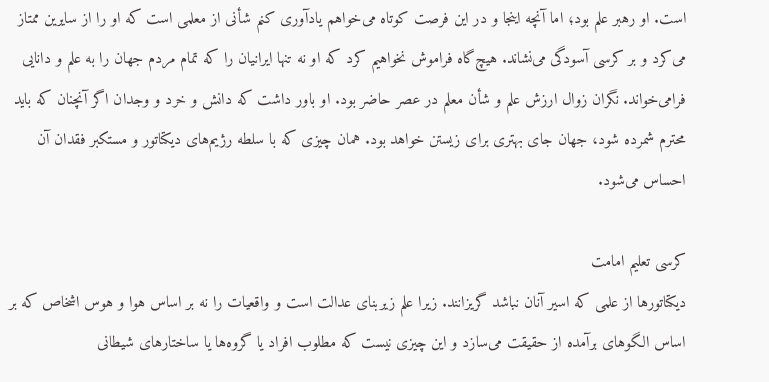است. او رهبر علم بود؛ اما آنچه اینجا و در این فرصت کوتاه می‌خواهم یادآوری کنم شأنی از معلمی است که او را از سایرین ممتاز می‌کرد و بر کرسی آسودگی می‌نشاند. هیچ‌گاه فراموش نخواهیم کرد که او نه تنها ایرانیان را که تمام مردم جهان را به علم و دانایی فرامی‌خواند. نگران زوال ارزش علم و شأن معلم در عصر حاضر بود. او باور داشت که دانش و خرد و وجدان اگر آنچنان که باید محترم شمرده شود، جهان جای بهتری برای زیستن خواهد بود. همان چیزی که با سلطه رژیم‌های دیکتاتور و مستکبر فقدان آن احساس می‌شود.

کرسی تعلیم امامت
دیکتاتورها از علمی که اسیر آنان نباشد گریزانند. زیرا علم زیربنای عدالت است و واقعیات را نه بر اساس هوا و هوس اشخاص که بر اساس الگوهای برآمده از حقیقت می‌سازد و این چیزی نیست که مطلوب افراد یا گروه‌ها یا ساختارهای شیطانی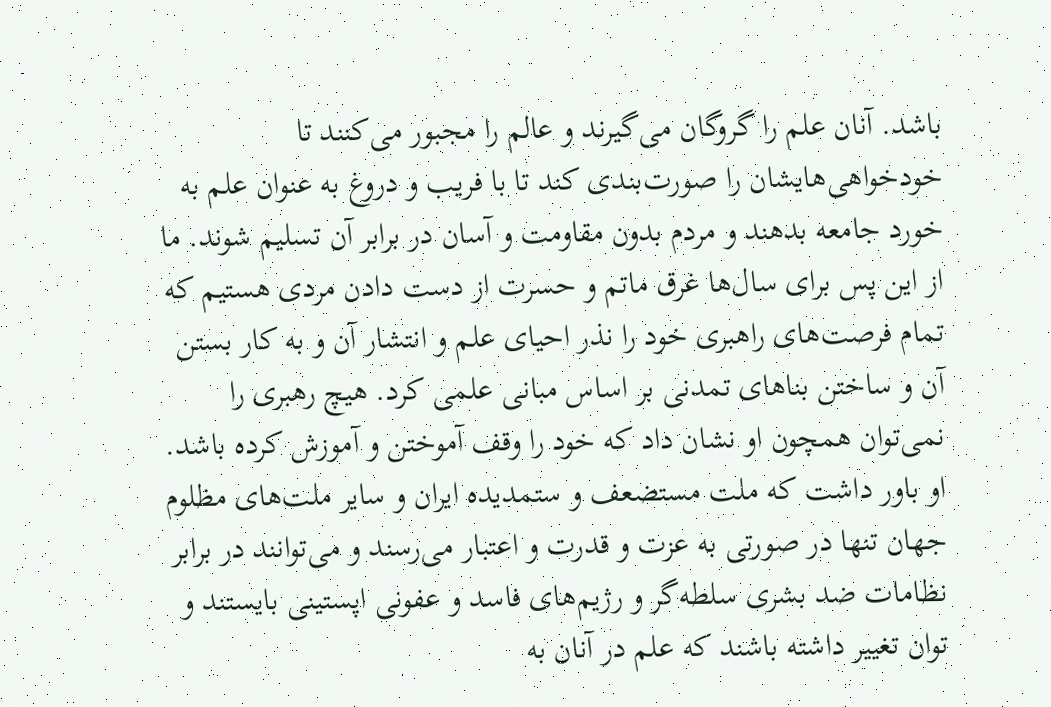باشد. آنان علم را گروگان می‌گیرند و عالم را مجبور می‌کنند تا خودخواهی‌هایشان را صورت‌بندی کند تا با فریب و دروغ به عنوان علم به خورد جامعه بدهند و مردم بدون مقاومت و آسان در برابر آن تسلیم شوند. ما از این پس برای سال‌ها غرق ماتم و حسرت از دست دادن مردی هستیم که تمام فرصت‌های راهبری خود را نذر احیای علم و انتشار آن و به کار بستن آن و ساختن بناهای تمدنی بر اساس مبانی علمی کرد. هیچ رهبری را نمی‌توان همچون او نشان داد که خود را وقف آموختن و آموزش کرده باشد. او باور داشت که ملت مستضعف و ستمدیده ایران و سایر ملت‌های مظلوم جهان تنها در صورتی به عزت و قدرت و اعتبار می‌رسند و می‌توانند در برابر نظامات ضد بشری سلطه‌گر و رژیم‌های فاسد و عفونی اپستینی بایستند و توان تغییر داشته باشند که علم در آنان به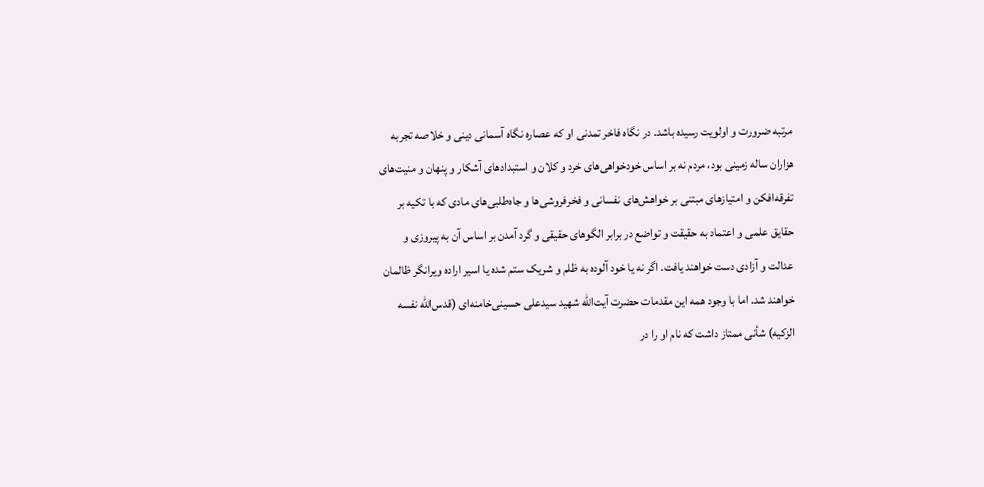مرتبه ضرورت و اولویت رسیده باشد. در نگاه فاخر تمدنی او که عصاره نگاه آسمانی دینی و خلاصه تجربه هزاران ساله زمینی بود، مردم نه بر اساس خودخواهی‌های خرد و کلان و استبدادهای آشکار و پنهان و منیت‌های تفرقه‌افکن و امتیازهای مبتنی بر خواهش‌های نفسانی و فخرفروشی‌ها و جاه‌طلبی‌های مادی که با تکیه بر حقایق علمی و اعتماد به حقیقت و تواضع در برابر الگوهای حقیقی و گرد آمدن بر اساس آن به پیروزی و عدالت و آزادی دست خواهند یافت. اگر نه یا خود آلوده به ظلم و شریک ستم شده یا اسیر اراده ویرانگر ظالمان خواهند شد. اما با وجود همه این مقدمات حضرت آیت‌الله شهید سیدعلی حسینی‌خامنه‌ای (قدس‌الله نفسه الزکیه) شأنی ممتاز داشت که نام او را در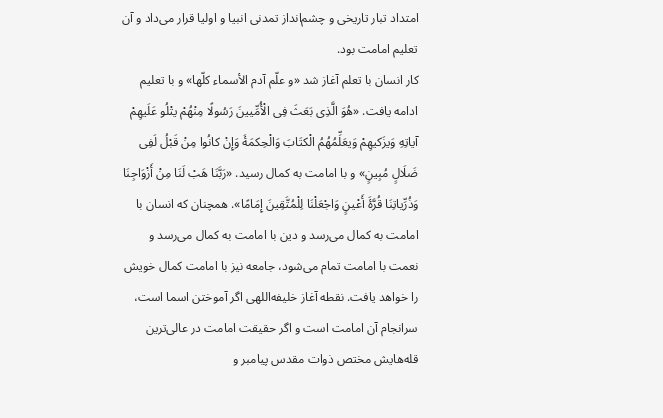امتداد تبار تاریخی و چشم‌انداز تمدنی انبیا و اولیا قرار می‌داد و آن تعلیم امامت بود.
کار انسان با تعلم آغاز شد «و علّم آدم الأسماء کلّها» و با تعلیم ادامه یافت. «هُوَ الَّذِی بَعَثَ فِی الْأُمِّیینَ رَسُولًا مِنْهُمْ یتْلُو عَلَیهِمْ آیاتِهِ وَیزَکیهِمْ وَیعَلِّمُهُمُ الْکتَابَ وَالْحِکمَۀَ وَإِنْ کانُوا مِنْ قَبْلُ لَفِی ضَلَالٍ مُبِینٍ» و با امامت به کمال رسید. «رَبَّنَا هَبْ لَنَا مِنْ أَزْوَاجِنَا وَذُرِّیاتِنَا قُرَّۀَ أَعْینٍ وَاجْعَلْنَا لِلْمُتَّقِینَ إِمَامًا». همچنان که انسان با امامت به کمال می‌رسد و دین با امامت به کمال می‌رسد و نعمت با امامت تمام می‌شود، جامعه نیز با امامت کمال خویش را خواهد یافت. نقطه آغاز خلیفه‌اللهی اگر آموختن اسما است، سرانجام آن امامت است و اگر حقیقت امامت در عالی‌ترین قله‌هایش مختص ذوات مقدس پیامبر و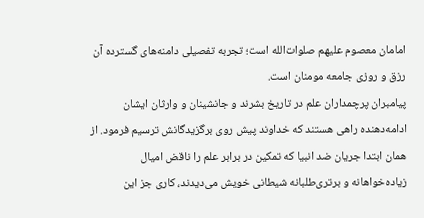امامان معصوم علیهم صلوات‌الله است؛ تجربه تفصیلی دامنه‌های گسترده آن رزق و روزی جامعه مومنان است.
پیامبران پرچمداران علم در تاریخ بشرند و جانشینان و وارثان ایشان ادامه‌دهنده راهی هستند که خداوند پیش روی برگزیدگانش ترسیم فرمود. از همان ابتدا جریان ضد انبیا که تمکین در برابر علم را ناقض امیال زیاده‌خواهانه و برتری‌طلبانه شیطانی خویش می‌دیدند، کاری جز این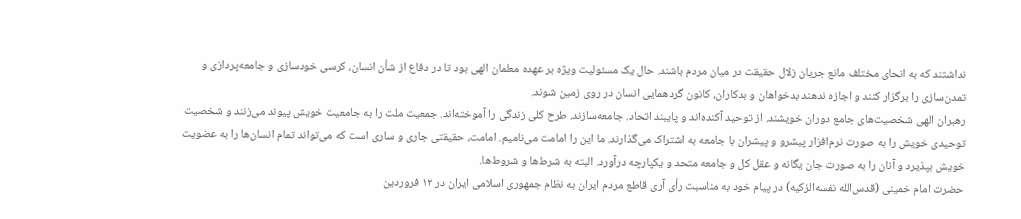نداشتند که به انحای مختلف مانع جریان زلال حقیقت در میان مردم باشند. حال یک مسئولیت ویژه بر عهده معلمان الهی بود تا در دفاع از شأن انسان، کرسی خودسازی و جامعه‌پردازی و تمدن‌سازی را برگزار کنند و اجازه ندهند بدخواهان و بدکاران، کانون گردهمایی انسان در روی زمین شوند.
رهبران الهی شخصیت‌های جامع دوران خویشند. از توحید آکنده‌اند و پایبند اتحاد. جامعه‌سازند. طرح کلی زندگی را آموخته‌اند. جمعیت ملت را به جامعیت خویش پیوند می‌زنند و شخصیت توحیدی خویش را به صورت نرم‌افزار پیشرو و پیشران با جامعه به اشتراک می‌گذارند. ما این را امامت می‌نامیم. امامت، حقیقتی جاری و ساری است که می‌تواند تمام انسان‌ها را به عضویت خویش بپذیرد و آنان را به صورت جان یگانه و عقل کل و جامعه متحد و یکپارچه درآورد. البته به شرط‌ها و شروط‌ها.
حضرت امام خمینی (قدس‌الله نفسه‌الزکیه) در پیام خود به مناسبت رأی آری قاطع مردم ایران به نظام جمهوری اسلامی ایران در ۱۲ فروردین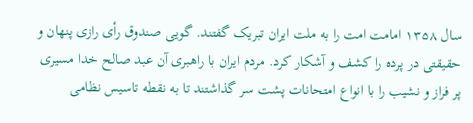سال ۱۳۵۸ امامت امت را به ملت ایران تبریک گفتند. گویی صندوق رأی رازی پنهان و حقیقتی در پرده را کشف و آشکار کرد. مردم ایران با راهبری آن عبد صالح خدا مسیری پر فراز و نشیب را با انواع امتحانات پشت سر گذاشتند تا به نقطه تاسیس نظامی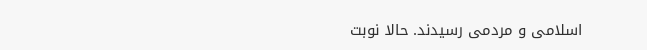اسلامی و مردمی رسیدند. حالا نوبت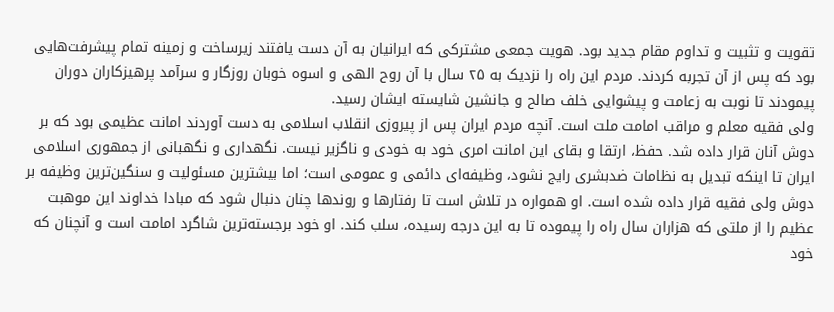تقویت و تثبیت و تداوم مقام جدید بود. هویت جمعی مشترکی که ایرانیان به آن دست یافتند زیرساخت و زمینه تمام پیشرفت‌هایی بود که پس از آن تجربه کردند. مردم این راه را نزدیک به ۲۵ سال با آن روح الهی و اسوه خوبان روزگار و سرآمد پرهیزکاران دوران پیمودند تا نوبت به زعامت و پیشوایی خلف صالح و جانشین شایسته ایشان رسید.
ولی فقیه معلم و مراقب امامت ملت است. آنچه مردم ایران پس از پیروزی انقلاب اسلامی به دست آوردند امانت عظیمی بود که بر دوش آنان قرار داده شد. حفظ، ارتقا و بقای این امانت امری خود به خودی و ناگزیر نیست. نگهداری و نگهبانی از جمهوری اسلامی ایران تا اینکه تبدیل به نظامات ضدبشری رایج نشود، وظیفه‌ای دائمی و عمومی است؛ اما بیشترین مسئولیت و سنگین‌ترین وظیفه بر دوش ولی فقیه قرار داده شده است. او همواره در تلاش است تا رفتارها و روندها چنان دنبال شود که مبادا خداوند این موهبت عظیم را از ملتی که هزاران سال راه را پیموده تا به این درجه رسیده، سلب کند. او خود برجسته‌ترین شاگرد امامت است و آنچنان که خود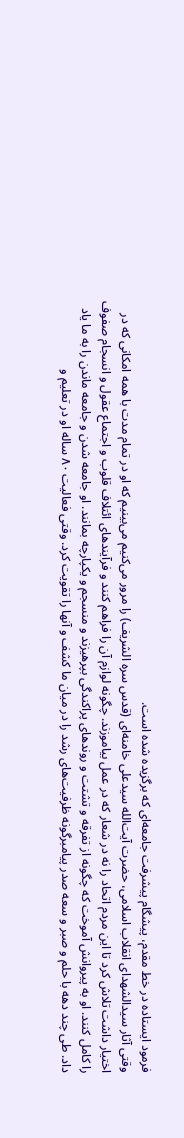فرمود ایستاده در خط مقدم، پیشگام پیشرفت جامعه‌ای که برگزیده شده است.
وقتی آثار سیدالشهدای انقلاب اسلامی، حضرت آیت‌الله سیدعلی خامنه‌ای (قدس سره الشریف) را مرور می‌کنیم می‌بینیم که او در تمام مدت با همه امکانی که در اختیار داشت تلاش کرد تا این مردم اتحاد را نه در شعار که در عمل بیاموزند. چگونه لوازم آن را فراهم کنند و فرآیندهای ائتلاف قلوب و اجتماع عقول و انسجام صفوف را کامل کنند. او به پیروانش آموخت که چگونه از تفرقه و تشتت و روندهای پراکندگی بپرهیزند و منسجم و یکپارچه بمانند. او جامعه شدن و جامعه ماندن را به ما یاد داد. طی چند دهه با حلم و صبر و سعه صدر پیامبرگونه ظرفیت‌های رشد را در میان ما کشف و آنها را تقویت کرد. وقتی فعالیت ۸۰ ساله او در تعلیم و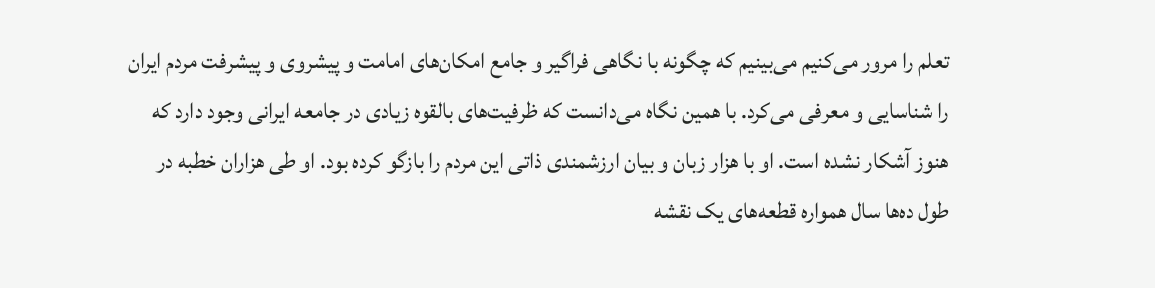تعلم را مرور می‌کنیم می‌بینیم که چگونه با نگاهی فراگیر و جامع امکان‌های امامت و پیشروی و پیشرفت مردم ایران را شناسایی و معرفی می‌کرد. با همین نگاه می‌دانست که ظرفیت‌های بالقوه زیادی در جامعه ایرانی وجود دارد که هنوز آشکار نشده است. او با هزار زبان و بیان ارزشمندی ذاتی این مردم را بازگو کرده بود. او طی هزاران خطبه در طول ده‌ها سال همواره قطعه‌های یک نقشه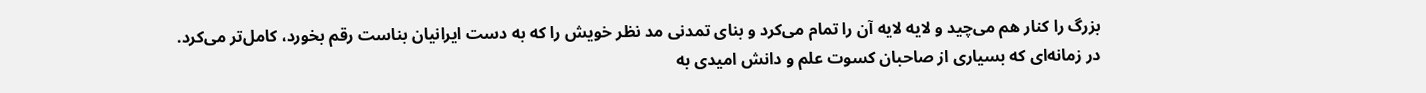بزرگ را کنار هم می‌چید و لایه لایه آن را تمام می‌کرد و بنای تمدنی مد نظر خویش را که به دست ایرانیان بناست رقم بخورد، کامل‌تر می‌کرد.
در زمانه‌ای که بسیاری از صاحبان کسوت علم و دانش امیدی به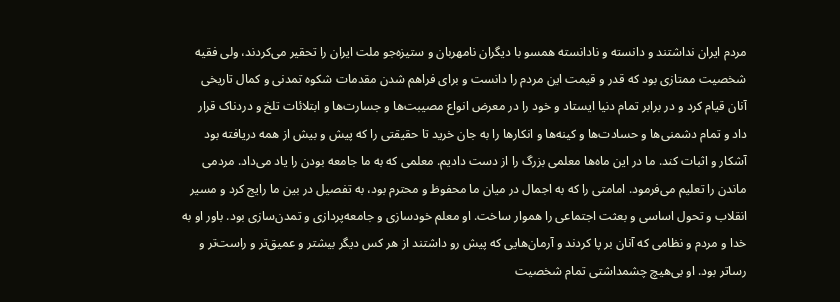مردم ایران نداشتند و دانسته و نادانسته همسو با دیگران نامهربان و ستیزه‌جو ملت ایران را تحقیر می‌کردند، ولی فقیه شخصیت ممتازی بود که قدر و قیمت این مردم را دانست و برای فراهم شدن مقدمات شکوه تمدنی و کمال تاریخی آنان قیام کرد و در برابر تمام دنیا ایستاد و خود را در معرض انواع مصیبت‌ها و جسارت‌ها و ابتلائات تلخ و دردناک قرار داد و تمام دشمنی‌ها و حسادت‌ها و کینه‌ها و انکارها را به جان خرید تا حقیقتی را که پیش و بیش از همه دریافته بود آشکار و اثبات کند. ما در این ماه‌ها معلمی بزرگ را از دست دادیم. معلمی که به ما جامعه بودن را یاد می‌داد. مردمی ماندن را تعلیم می‌فرمود. امامتی را که به اجمال در میان ما محفوظ و محترم بود، به تفصیل در بین ما رایج کرد و مسیر انقلاب و تحول اساسی و بعثت اجتماعی را هموار ساخت. او معلم خودسازی و جامعه‌پردازی و تمدن‌سازی بود. باور او به خدا و مردم و نظامی که آنان بر پا کردند و آرمان‌هایی که پیش رو داشتند از هر کس دیگر بیشتر و عمیق‌تر و راست‌تر و رساتر بود. او بی‌هیچ چشمداشتی تمام شخصیت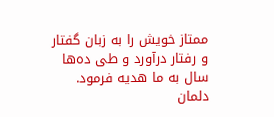ممتاز خویش را به زبان گفتار و رفتار درآورد و طی ده‌ها سال به ما هدیه فرمود.
دلمان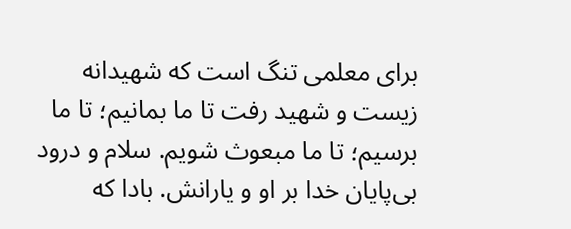برای معلمی تنگ است که شهیدانه زیست و شهید رفت تا ما بمانیم؛ تا ما برسیم؛ تا ما مبعوث شویم. سلام و درود بی‌پایان خدا بر او و یارانش. بادا که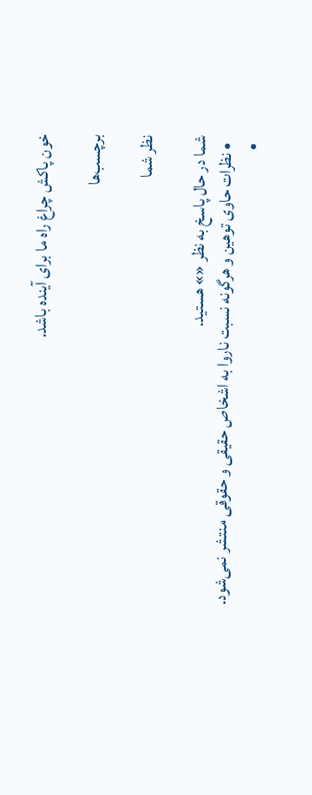خون پاکش چراغ راه ما برای آینده باشد.

برچسب‌ها

نظر شما

شما در حال پاسخ به نظر «» هستید.
  • نظرات حاوی توهین و هرگونه نسبت ناروا به اشخاص حقیقی و حقوقی منتشر نمی‌شود.
  •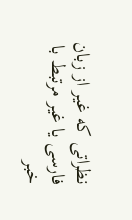نظراتی که غیر از زبان فارسی یا غیر مرتبط با خبر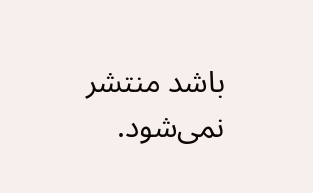باشد منتشر نمی‌شود.